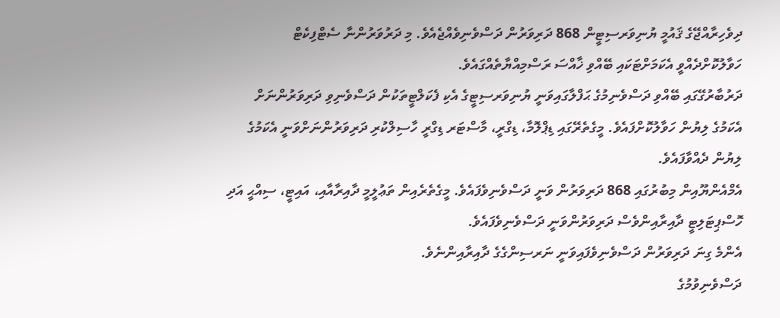ދިވެހިރާއްޖޭގެ ޤައުމީ ޔުނިވަރސިޓީން 868 ދަރިވަރުން ދަސްވެނިވެއްޖެއެވެ. މި ދަރުވަރުންނާ ސެޓްފިކެޓް ހަވާލުކޮށްދެއްވީ އެކަމަށްޓަކައި ބޭއްވި ޚާއްސަ ރަސްމިއްޔާތެއްގައެވެ.
ދަރުބާރުގޭގައި ބޭއްވި ދަސްވެނިމުގެ ޙަފްލާގައިވަނީ ޔުނިވަރސިޓީގެ އެކި ފެކަލްޓީތަކުން ދަސްވެނިވި ދަރިވަރުންނަށް އެކަމުގެ ލިޔުން ހަވާލުކޮށްފައެވެ. މީގެތެރޭގައި ޑިޕްލޮމާ، ޑިގްރީ، މާސްޓަރ ޑިގްރީ ހާސިލްކުރި ދަރިވަރުންނަށްވަނީ އެކަމުގެ ލިޔުން ދެއްވާފައެވެ.
އެމްއެންޔޫއިން މިބުރުގައި 868 ދަރިވަރުން ވަނީ ދަސްވެނިވެފައެވެ. މީގެތެރެއިން ތަޢުލީމީ ދާއިރާއާއި، އައިޓީ، ސިއްޙީ އަދި ހޮސްޕިޓަލިޓީ ދާއިރާއިންވެސް ދަރިވަރުންވަނީ ދަސްވެނިވެފައެވެ.
އެންމެ ގިނަ ދަރިވަރުން ދަސްވެނިވެފައިވަނީ ނަރސިންގެގެ ދާއިރާއިންނެވެ.
ދަސްވެނިވުމުގެ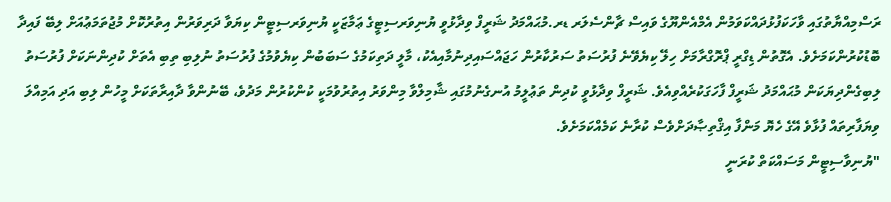ރަސްމިއްޔާތުގައި ވާހަކަފުޅުދައްކަވަމުން އެމްއެންޔޫގެ ވައިސް ޗާންސެލަރ ޑރ.މުޙައްމަދު ޝަރީފް ވިދާޅުވީ ޔުނިވަރސިޓީގެ ޢަމާޒަކީ ޔުނިވަރސިޓީން ކިޔަވާ ދަރިވަރުން އިތުރުކޮށް މުޖުތަމަޢުއަށް ލިބޭ ފައިދާ ބޮޑުކުރުންކަމަށެވެ. އެގޮތުން ޑިގްރީ ޕްރޮގްރާމަށް ހިލޭ ކިޔެވޭނެ ފުރުސަތު ސަރުކާރުން ހަޖައްސައިދިނުމާއިއެކު، މާލީ ދަތިކަމުގެ ސަބަބުން ކިޔެވުމުގެ ފުރުސަތު ނުލިބި ތިބި އެތަށް ކުދިންނަކަށް ފުރުސަތު ލިބިގެންދިޔަކަން މުޙައްމަދު ޝަރީފް ފާހަގަކުރެއްވިއެވެ. ޝަރީފް ވިދާޅުވީ ކުދިން ތަޢުލީމު އުނގެނުމުގައި ޝާމިލްވާ މިންވަރު އިތުރުވުމަކީ ކުންކުރުން މަދުވެ، ބޭނުންވާ ދާއިރާތަކަށް މީހުން ލިބި އަދި އަމިއްލަ ވިޔަފާރިތައް ފުޅާވެ އޭގެ ހެޔޮ މަންފާ އިޤްތިޞާދަށްވެސް ކުރާނެ ކަމެއްކަމަށެވެ.
"ޔުނިވާސިޓީން މަސައްކަތް ކުރަނީ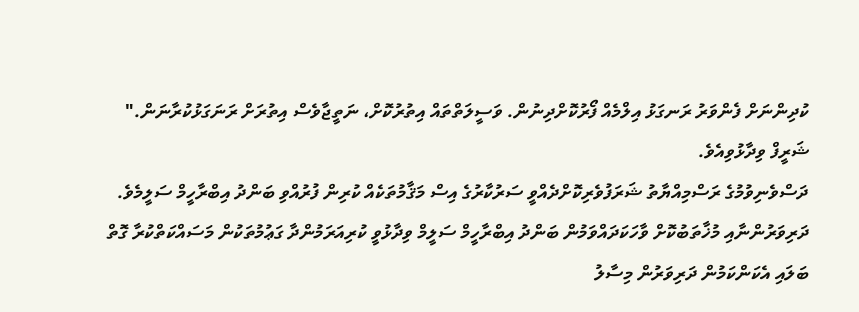ކުދިންނަށް ފެންވަރު ރަނގަޅު އިލްމެއް ފޯރުކޮށްދިނުން. ވަސީލަތްތައް އިތުރުކޮށް، ނަތީޖާވެސް އިތުރަށް ރަނަގަޅުކުރާނަން." ޝަރީފް ވިދާޅުވިއެވެ.
ދަސްވެނިވުމުގެ ރަސްމިއްޔާތު ޝަރަފުވެރިކޮށްދެއްވީ ސަރުކާރުގެ އިސް މަޤާމުތަކެއް ކުރިން ފުރުއްވި ބަންދު އިބްރާހީމް ސަލީމެވެ. ދަރިވަރުންނާއި މުޚާތަބުކޮށް ވާހަކަދައްވަމުން ބަންދު އިބްރާހީމް ސަލީމް ވިދާޅުވީ ކުރިއަރަމުންދާ ގަޢުމުތަކުން މަސައްކަތްކުރާ ގޮތް ބަލައި އެކަންކަމުން ދަރިވަރުން މިސާލު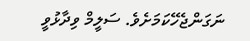ނަގަންޖެހޭކަމަށެވެ. ސަލީމް ވިދާޅުވީ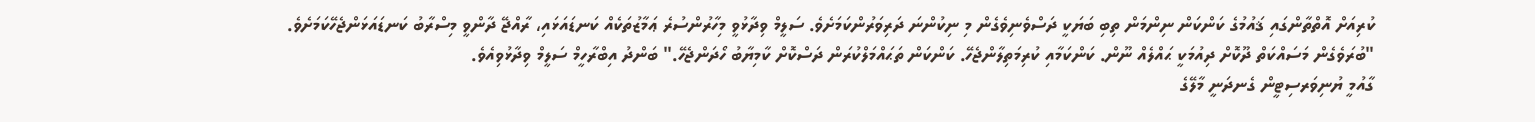ކުރިއަށް އޮތްތާންގައި ޤައުމުގެ ކަންކަން ނިންމަން ތިބި ބަޔަކީ ދަސްވެނިވެގެން މި ނިކުންނަ ދަރިވަރުންކަމަށެވެ. ސަލީމް ވިދާޅުވީ މިހާރުންސުރެ ޢަމާޒުތަކެއް ކަނޑައަޅައި، ރާއްޖޭ ދާންވީ މިސްރާބު ކަނޑައަޅަންޖެހޭކަމަށެވެ.
"ބުރަވެގެން މަސައްކަތް ދޫކޮށް ދިއުމަކީ ޙައްލެއް ނޫން. ކަންކަމާއި ކުރިމަތިލާންޖެހޭ. ކަންކަން ތަޙައްމަލްކުރަން ދަސްކޮށް ކާމިޔާބު ހޯދަންޖެހޭ." ބަންދު އިބްރާހީމް ސަލީމް ވިދާޅުވިއެވެ.
ގާއުމީ ޔުނިވަރސިޓީން ގެނދަނީ މާލޭގެ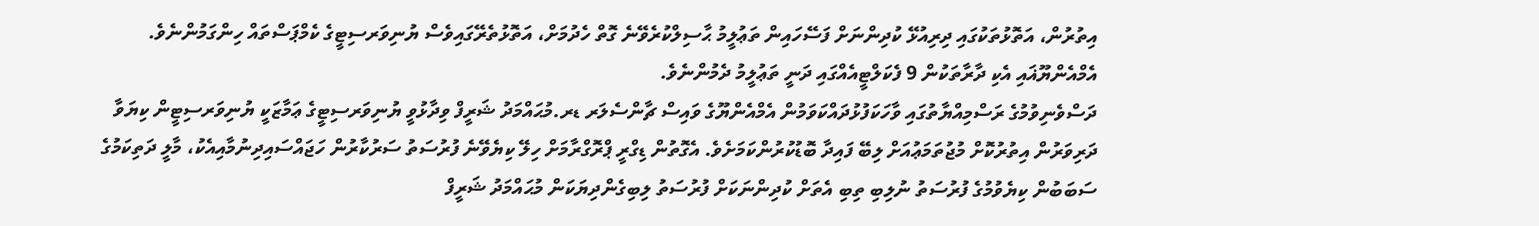އިތުރުން، އަތޮޅުތަކުގައި ދިރިއުޅޭ ކުދިންނަށް ފަސޭހައިން ތަޢުލީމު ޙާސިލްކުރެވޭނެ ގޮތް ހެދުމަށް، އަތޮޅުތެރޭގައިވެސް ޔުނިވަރސިޓީގެ ކެމްޕަސްތައް ހިންގަމުންނެވެ. އެމްއެންޔޫޣައި އެކި ދާރާތަކުން 9 ފެކަލްޓީއެއްގައި ދަނީ ތަޢުލީމު ދެމުންނެވެ.
ދަސްވެނިވުމުގެ ރަސްމިއްޔާތުގައި ވާހަކަފުޅުދައްކަވަމުން އެމްއެންޔޫގެ ވައިސް ޗާންސެލަރ ޑރ.މުޙައްމަދު ޝަރީފް ވިދާޅުވީ ޔުނިވަރސިޓީގެ ޢަމާޒަކީ ޔުނިވަރސިޓީން ކިޔަވާ ދަރިވަރުން އިތުރުކޮށް މުޖުތަމަޢުއަށް ލިބޭ ފައިދާ ބޮޑުކުރުންކަމަށެވެ. އެގޮތުން ޑިގްރީ ޕްރޮގްރާމަށް ހިލޭ ކިޔެވޭނެ ފުރުސަތު ސަރުކާރުން ހަޖައްސައިދިނުމާއިއެކު، މާލީ ދަތިކަމުގެ ސަބަބުން ކިޔެވުމުގެ ފުރުސަތު ނުލިބި ތިބި އެތަށް ކުދިންނަކަށް ފުރުސަތު ލިބިގެންދިޔަކަން މުޙައްމަދު ޝަރީފް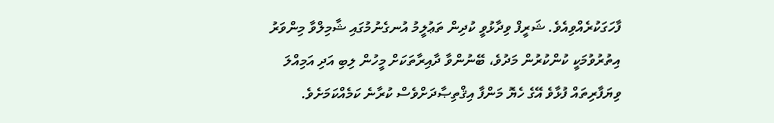ފާހަގަކުރެއްވިއެވެ. ޝަރީފް ވިދާޅުވީ ކުދިން ތަޢުލީމު އުނގެނުމުގައި ޝާމިލްވާ މިންވަރު އިތުރުވުމަކީ ކުންކުރުން މަދުވެ، ބޭނުންވާ ދާއިރާތަކަށް މީހުން ލިބި އަދި އަމިއްލަ ވިޔަފާރިތައް ފުޅާވެ އޭގެ ހެޔޮ މަންފާ އިޤްތިޞާދަށްވެސް ކުރާނެ ކަމެއްކަމަށެވެ.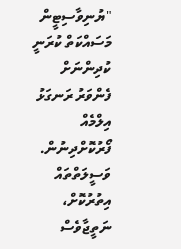"ޔުނިވާސިޓީން މަސައްކަތް ކުރަނީ ކުދިންނަށް ފެންވަރު ރަނގަޅު އިލްމެއް ފޯރުކޮށްދިނުން. ވަސީލަތްތައް އިތުރުކޮށް، ނަތީޖާވެސް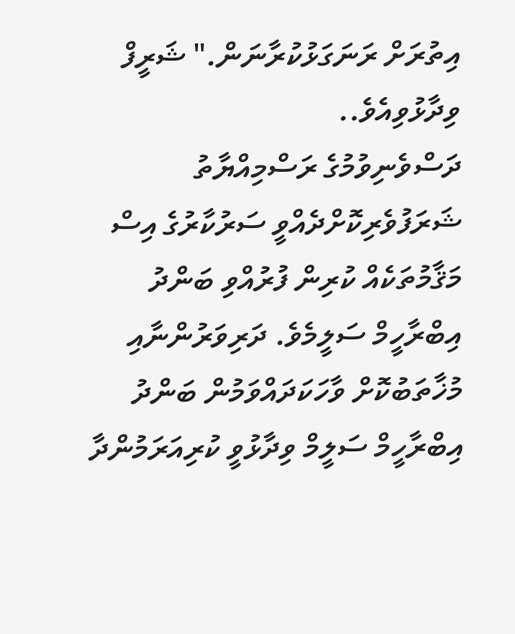އިތުރަށް ރަނަގަޅުކުރާނަން." ޝަރީފް ވިދާޅުވިއެވެ..
ދަސްވެނިވުމުގެ ރަސްމިއްޔާތު ޝަރަފުވެރިކޮށްދެއްވީ ސަރުކާރުގެ އިސް މަޤާމުތަކެއް ކުރިން ފުރުއްވި ބަންދު އިބްރާހީމް ސަލީމެވެ. ދަރިވަރުންނާއި މުޚާތަބުކޮށް ވާހަކަދައްވަމުން ބަންދު އިބްރާހީމް ސަލީމް ވިދާޅުވީ ކުރިއަރަމުންދާ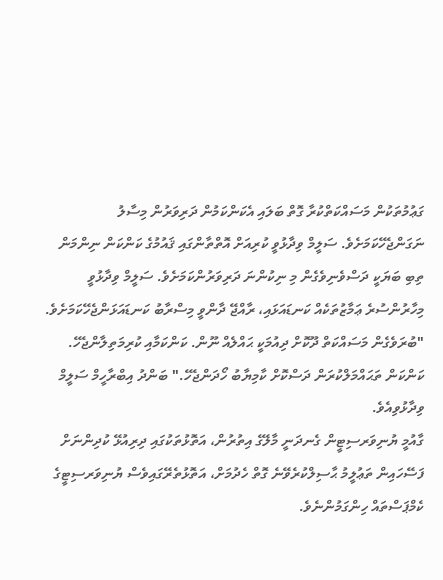ގަޢުމުތަކުން މަސައްކަތްކުރާ ގޮތް ބަލައި އެކަންކަމުން ދަރިވަރުން މިސާލު ނަގަންޖެހޭކަމަށެވެ. ސަލީމް ވިދާޅުވީ ކުރިއަށް އޮތްތާންގައި ޤައުމުގެ ކަންކަން ނިންމަން ތިބި ބަޔަކީ ދަސްވެނިވެގެން މި ނިކުންނަ ދަރިވަރުންކަމަށެވެ. ސަލީމް ވިދާޅުވީ މިހާރުންސުރެ ޢަމާޒުތަކެއް ކަނޑައަޅައި، ރާއްޖޭ ދާންވީ މިސްރާބު ކަނޑައަޅަންޖެހޭކަމަށެވެ.
"ބުރަވެގެން މަސައްކަތް ދޫކޮށް ދިއުމަކީ ޙައްލެއް ނޫން. ކަންކަމާއި ކުރިމަތިލާންޖެހޭ. ކަންކަން ތަޙައްމަލްކުރަން ދަސްކޮށް ކާމިޔާބު ހޯދަންޖެހޭ." ބަންދު އިބްރާހީމް ސަލީމް ވިދާޅުވިއެވެ.
ގާއުމީ ޔުނިވަރސިޓީން ގެނދަނީ މާލޭގެ އިތުރުން، އަތޮޅުތަކުގައި ދިރިއުޅޭ ކުދިންނަށް ފަސޭހައިން ތަޢުލީމު ޙާސިލްކުރެވޭނެ ގޮތް ހެދުމަށް، އަތޮޅުތެރޭގައިވެސް ޔުނިވަރސިޓީގެ ކެމްޕަސްތައް ހިންގަމުންނެވެ.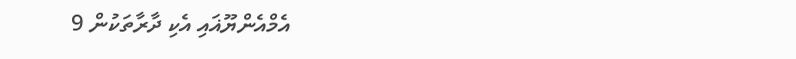އެމްއެންޔޫޣައި އެކި ދާރާތަކުން 9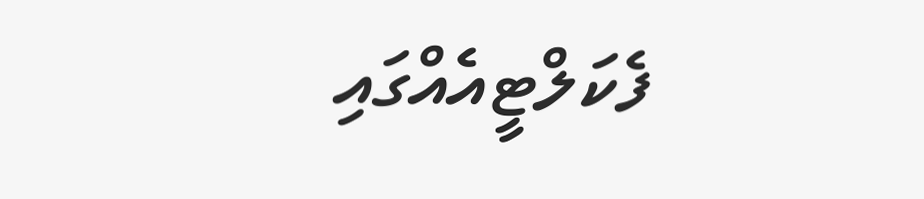ފެކަލްޓީއެއްގައި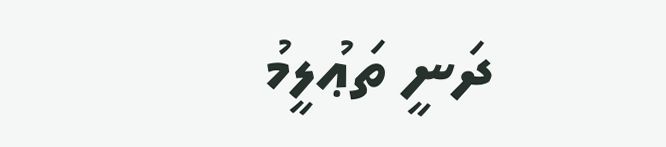ދަނީ ތަޢުލީމު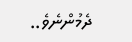ދެމުންނެވެ..